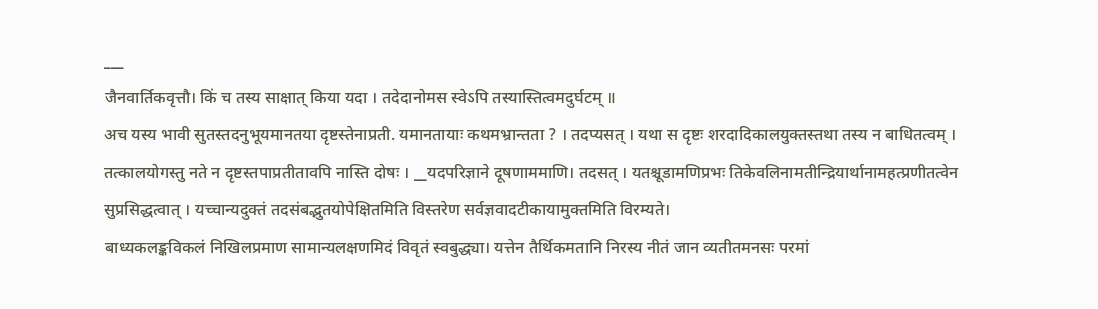___
जैनवार्तिकवृत्तौ। किं च तस्य साक्षात् किया यदा । तदेदानोमस स्वेऽपि तस्यास्तित्वमदुर्घटम् ॥
अच यस्य भावी सुतस्तदनुभूयमानतया दृष्टस्तेनाप्रती. यमानतायाः कथमभ्रान्तता ? । तदप्यसत् । यथा स दृष्टः शरदादिकालयुक्तस्तथा तस्य न बाधितत्वम् । तत्कालयोगस्तु नते न दृष्टस्तपाप्रतीतावपि नास्ति दोषः । __यदपरिज्ञाने दूषणाममाणि। तदसत् । यतश्चूडामणिप्रभः तिकेवलिनामतीन्द्रियार्थानामहत्प्रणीतत्वेन सुप्रसिद्धत्वात् । यच्चान्यदुक्तं तदसंबद्भुतयोपेक्षितमिति विस्तरेण सर्वज्ञवादटीकायामुक्तमिति विरम्यते।
बाध्यकलङ्कविकलं निखिलप्रमाण सामान्यलक्षणमिदं विवृतं स्वबुद्ध्या। यत्तेन तैर्थिकमतानि निरस्य नीतं जान व्यतीतमनसः परमां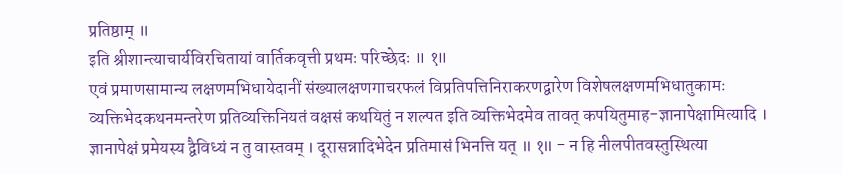प्रतिष्ठाम् ॥
इति श्रीशान्त्याचार्यविरचितायां वार्तिकवृत्ती प्रथमः परिच्छेदः ॥ १॥
एवं प्रमाणसामान्य लक्षणमभिधायेदानीं संख्यालक्षणगाचरफलं विप्रतिपत्तिनिराकरणद्वारेण विशेषलक्षणमभिधातुकामः व्यक्तिभेदकथनमन्तरेण प्रतिव्यक्तिनियतं वक्षसं कथयितुं न शल्पत इति व्यक्तिभेदमेव तावत् कपयितुमाह-ज्ञानापेक्षामित्यादि । ज्ञानापेक्षं प्रमेयस्य द्वैविध्यं न तु वास्तवम् । दूरासन्नादिभेदेन प्रतिमासं भिनत्ति यत् ॥ १॥ - न हि नीलपीतवस्तुस्थित्या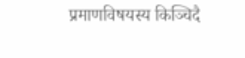प्रमाणविषयस्य किञ्चिदै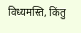विध्यमस्ति, किंतु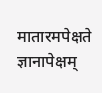मातारमपेक्षते ज्ञानापेक्षम्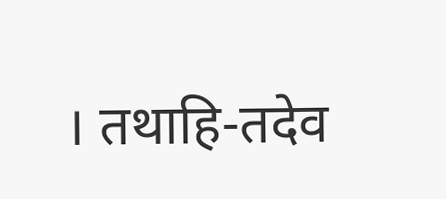। तथाहि-तदेव